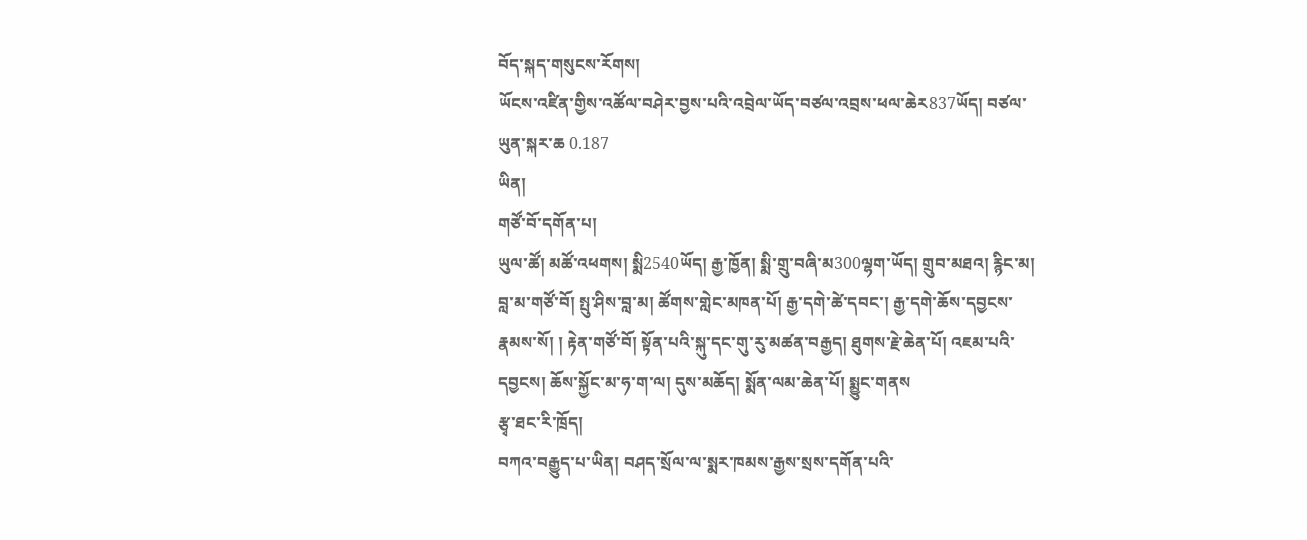བོད་སྐད་གསུངས་རོགས།
ཡོངས་འཛིན་གྱིས་འཚོལ་བཤེར་བྱས་པའི་འབྲེལ་ཡོད་བཙལ་འབྲས་ཕལ་ཆེར837ཡོད། བཙལ་ཡུན་སྐར་ཆ 0.187
ཡིན།
གཙོ་བོ་དགོན་པ།
ཡུལ་ཚོ། མཚོ་འཕགས། སྨི2540ཡོད། རྒྱ་ཁྱོན། སྨི་གྲུ་བཞི་མ300ལྷག་ཡོད། གྲུབ་མཐའ། རྙིང་མ། བླ་མ་གཙོ་བོ། སྤུ་ཤིས་བླ་མ། ཚོགས་གླེང་མཁན་པོ། རྒྱ་དགེ་ཚེ་དབང་། རྒྱ་དགེ་ཆོས་དབྱངས་རྣམས་སོ། ། རྟེན་གཙོ་བོ། སྟོན་པའི་སྐུ་དང་གུ་རུ་མཚན་བརྒྱད། ཐུགས་རྗེ་ཆེན་པོ། འཇམ་པའི་དབྱངས། ཆོས་སྐྱོང་མ་ཧ་ག་ལ། དུས་མཆོད། སྨོན་ལམ་ཆེན་པོ། སྨྱུང་གནས
རྩྭ་ཐང་རི་ཁྲོད།
བཀའ་བརྒྱུད་པ་ཡིན། བཤད་སྲོལ་ལ་སྨར་ཁམས་རྒྱས་སྲས་དགོན་པའི་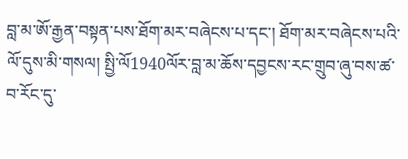བླ་མ་ཨོ་རྒྱན་བསྟན་པས་ཐོག་མར་བཞེངས་པ་དང་། ཐོག་མར་བཞེངས་པའི་ལོ་དུས་མི་གསལ། སྤྱི་ལོ1940ལོར་བླ་མ་ཆོས་དབྱངས་རང་གྲུབ་ཞུ་བས་ཚ་བ་རོང་དུ་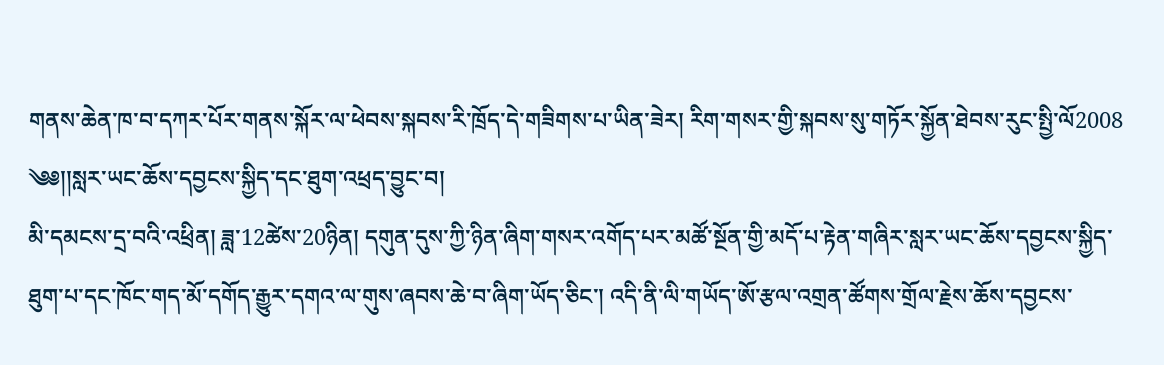གནས་ཆེན་ཁ་བ་དཀར་པོར་གནས་སྐོར་ལ་ཕེབས་སྐབས་རི་ཁྲོད་དེ་གཟིགས་པ་ཡིན་ཟེར། རིག་གསར་གྱི་སྐབས་སུ་གཏོར་སྐྱོན་ཐེབས་རུང་སྤྱི་ལོ2008
༄༅།།སླར་ཡང་ཆོས་དབྱངས་སྐྱིད་དང་ཐུག་འཕྲད་བྱུང་བ།
མི་དམངས་དྲ་བའི་འཕྲིན། ཟླ་12ཚེས་20ཉིན། དགུན་དུས་ཀྱི་ཉིན་ཞིག་གསར་འགོད་པར་མཚོ་སྔོན་གྱི་མདོ་པ་རྟེན་གཞིར་སླར་ཡང་ཆོས་དབྱངས་སྐྱིད་ཐུག་པ་དང་ཁོང་གད་མོ་དགོད་རྒྱུར་དགའ་ལ་གུས་ཞབས་ཆེ་བ་ཞིག་ཡོད་ཅིང་། འདི་ནི་ལི་གཡོད་ཨོ་རྩལ་འགྲན་ཚོགས་གྲོལ་རྗེས་ཆོས་དབྱངས་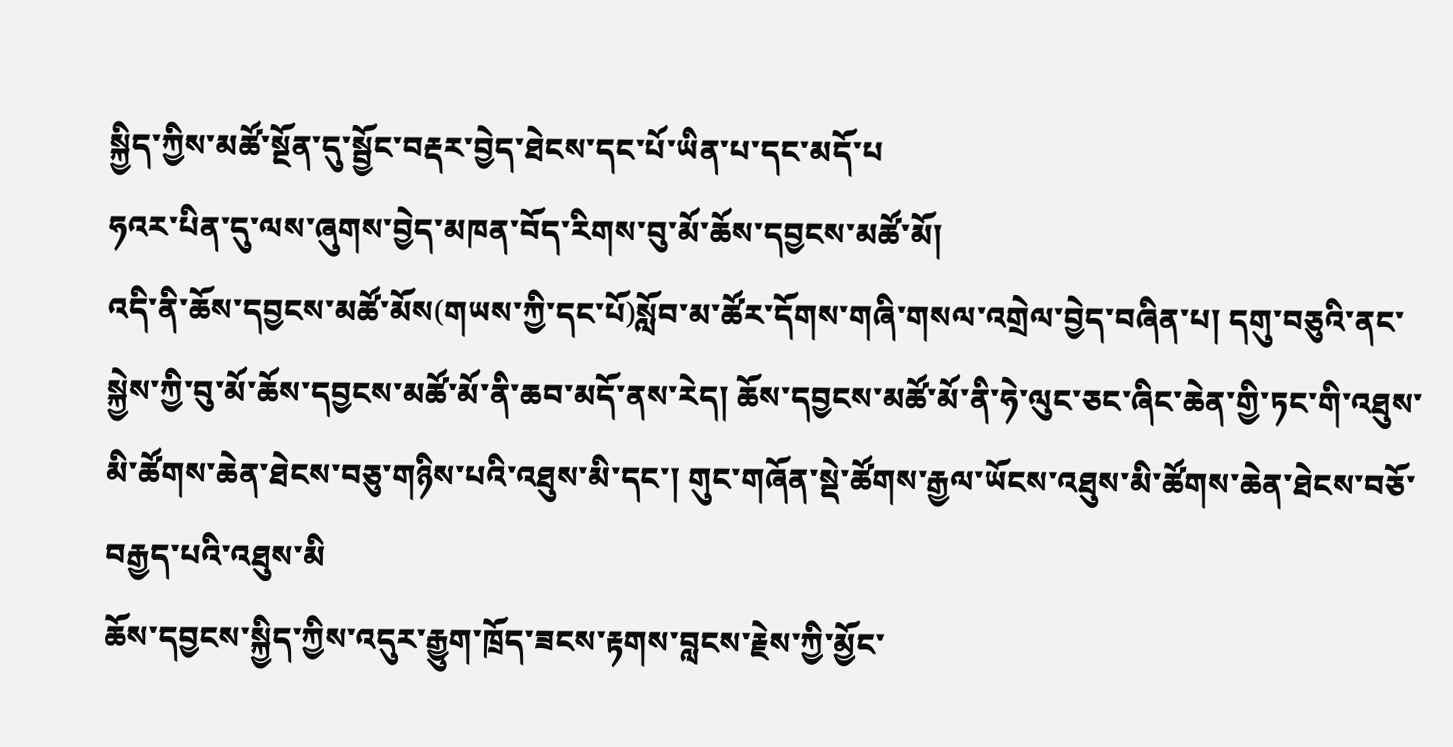སྐྱིད་ཀྱིས་མཚོ་སྔོན་དུ་སྦྱོང་བརྡར་བྱེད་ཐེངས་དང་པོ་ཡིན་པ་དང་མདོ་པ
ཧའར་པིན་དུ་ལས་ཞུགས་བྱེད་མཁན་བོད་རིགས་བུ་མོ་ཆོས་དབྱངས་མཚོ་མོ།
འདི་ནི་ཆོས་དབྱངས་མཚོ་མོས(གཡས་ཀྱི་དང་པོ)སློབ་མ་ཚོར་དོགས་གཞི་གསལ་འགྲེལ་བྱེད་བཞིན་པ། དགུ་བཅུའི་ནང་སྐྱེས་ཀྱི་བུ་མོ་ཆོས་དབྱངས་མཚོ་མོ་ནི་ཆབ་མདོ་ནས་རེད། ཆོས་དབྱངས་མཚོ་མོ་ནི་ཧེ་ལུང་ཅང་ཞིང་ཆེན་གྱི་ཏང་གི་འཐུས་མི་ཚོགས་ཆེན་ཐེངས་བཅུ་གཉིས་པའི་འཐུས་མི་དང་། གུང་གཞོན་སྡེ་ཚོགས་རྒྱལ་ཡོངས་འཐུས་མི་ཚོགས་ཆེན་ཐེངས་བཅོ་བརྒྱད་པའི་འཐུས་མི
ཆོས་དབྱངས་སྐྱིད་ཀྱིས་འདུར་རྒྱུག་ཁྲོད་ཟངས་རྟགས་བླངས་རྗེས་ཀྱི་མྱོང་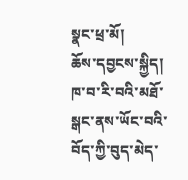སྣང་ཕྲ་མོ།
ཆོས་དབྱངས་སྐྱིད། ཁ་བ་རི་བའི་མཐོ་སྒང་ནས་ཡོང་བའི་བོད་ཀྱི་བུད་མེད་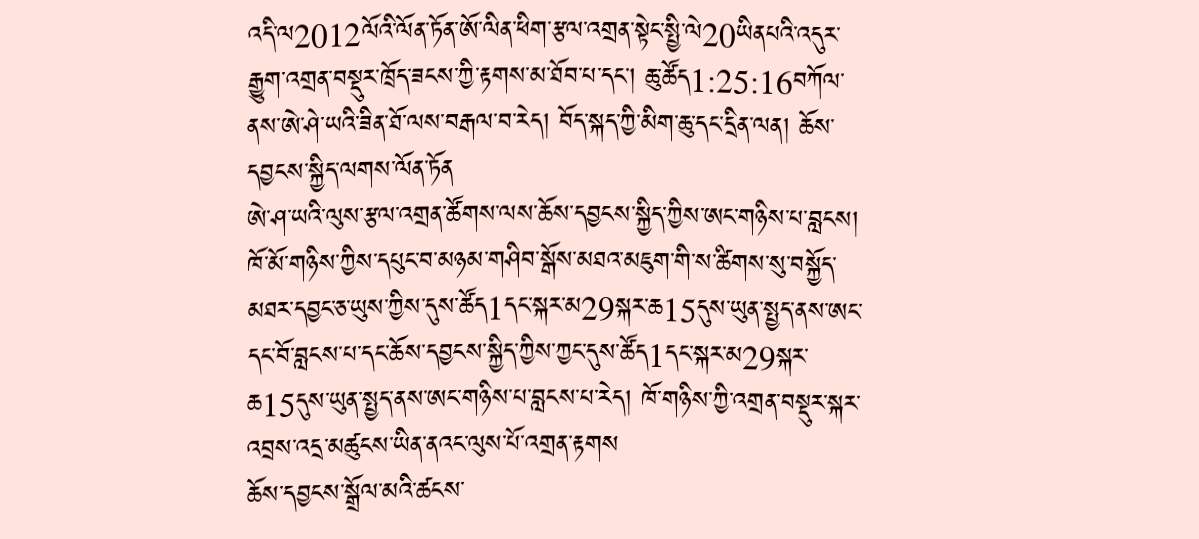འདི་ལ2012ལོའི་ལོན་ཏོན་ཨོ་ལིན་ཕིག་རྩལ་འགྲན་སྟེང་སྤྱི་ལེ20ཡིནཔའི་འདུར་རྒྱུག་འགྲན་བསྡུར་ཁྲོད་ཟངས་ཀྱི་རྟགས་མ་ཐོབ་པ་དང་། ཆུ་ཚོད1:25:16བཀོལ་ནས་ཨེ་ཤེ་ཡའི་ཟིན་ཐོ་ལས་བརྒལ་བ་རེད། བོད་སྐད་ཀྱི་མིག་ཆུ་དང་དྲིན་ལན། ཆོས་དབྱངས་སྐྱིད་ལགས་ལོན་ཏོན
ཨེ་ཤ་ཡའི་ལུས་རྩལ་འགྲན་ཚོགས་ལས་ཆོས་དབྱངས་སྐྱིད་ཀྱིས་ཨང་གཉིས་པ་བླངས།
ཁོ་མོ་གཉིས་ཀྱིས་དཔུང་བ་མཉམ་གཤིབ་སྒོས་མཐའ་མཇུག་གི་ས་ཚིགས་སུ་བསྐྱོད་མཐར་དབྱང་ཅ་ཡུས་ཀྱིས་དུས་ཚོད1དང་སྐར་མ29སྐར་ཆ15དུས་ཡུན་སྤྱད་ནས་ཨང་དང་བོ་བླངས་པ་དང་ཆོས་དབྱངས་སྐྱིད་ཀྱིས་ཀྱང་དུས་ཚོད1དང་སྐར་མ29སྐར་ཆ15དུས་ཡུན་སྤྱད་ནས་ཨང་གཉིས་པ་བླངས་པ་རེད། ཁོ་གཉིས་ཀྱི་འགྲན་བསྡུར་སྐར་འབྲས་འདྲ་མཚུངས་ཡིན་ནའང་ལུས་པོ་འགྲན་རྟགས
ཆོས་དབྱངས་སྒྲོལ་མའི་ཚངས་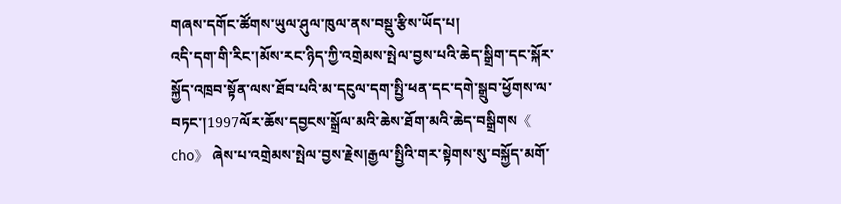གཞས་དགོང་ཚོགས་ཡུལ་ཤུལ་ཁུལ་ནས་བསྡུ་རྩིས་ཡོད་པ།
འདི་དག་གི་རིང་།མོས་རང་ཉིད་ཀྱི་འགྲེམས་སྤེལ་བྱས་པའི་ཆེད་སྒྲིག་དང་སྐོར་སྐྱོད་འཁྲབ་སྟོན་ལས་ཐོབ་པའི་མ་དངུལ་དག་སྤྱི་ཕན་དང་དགེ་སྒྲུབ་ཕྱོགས་ལ་བཏང་།1997ལོར་ཆོས་དབྱངས་སྒྲོལ་མའི་ཆེས་ཐོག་མའི་ཆེད་བསྒྲིགས《 cho》 ཞེས་པ་འགྲེམས་སྤེལ་བྱས་རྗེས།རྒྱལ་སྤྱིའི་གར་སྟེགས་སུ་བསྐྱོད་མགོ་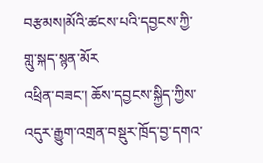བརྩམས།མོའི་ཚངས་པའི་དབྱངས་ཀྱི་གླུ་སྐད་སྙན་མོར
འཕྲིན་བཟང་། ཆོས་དབྱངས་སྐྱིད་ཀྱིས་འདུར་རྒྱུག་འགྲན་བསྡུར་ཁྲོད་བྱ་དགའ་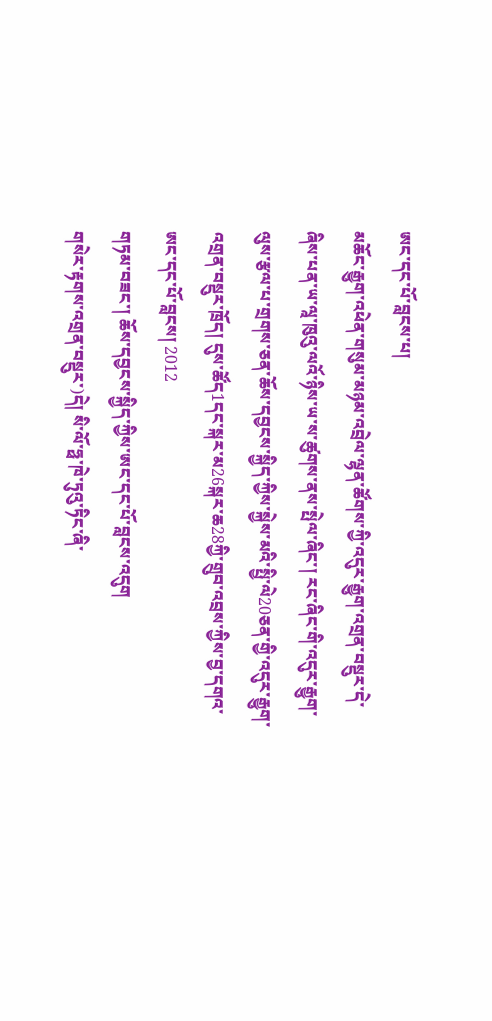ཨང་དང་པོ་བླངས་པ།
མཆོང་རྒྱུག་འཕེན་གསུམ་མཉམ་འབྲེལ་ལྷན་ཚོགས་ཀྱི་འདུར་རྒྱུག་འགྲན་བསྡུར་དེ་ཞིས་པན་ཡ་ལཱ་ཁུའུ་ལའོ་ཉིས་ཡ་ས་ཚུགས་ནས་སྤེལ་ཞིང་། རང་ཞིང་གི་འདུར་རྒྱུག་ལུས་རྩལ་པ་གྲགས་ཅན་ཆོས་དབྱངས་སྐྱིད་ཀྱིས་སྐྱེས་མའི་སྤྱི་ལེ20ཅན་གྱི་འདུར་རྒྱུག་འགྲན་བསྡུར་ཁྲོད། དུས་ཚོད1དང་སྐར་མ26སྐར་ཆ28ཀྱི་གྲུབ་འབྲས་ཀྱིས་བྱ་དགའ་ཨང་དང་པོ་བླངས། 2012
གཏམ་བཟང་། ཆོས་དབྱངས་སྐྱིད་ཀྱིས་ཨང་དང་པོ་བླངས་འདུག
གསེར་རྟགས་འགྲན་བསྡུར་)དེ། སི་ལོ་ཧྥ་ཁེ་ཏུའུ་ཏིང་ཞི་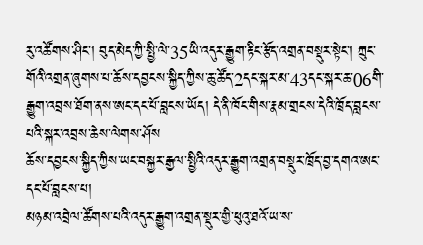རུ་འཚོགས་ཤིང་། བུད་མེད་ཀྱི་སྤྱི་ལེ་35ཡི་འདུར་རྒྱུག་རྟིང་རྩོད་འགྲན་བསྡུར་སྟེང་། ཀྲུང་གོའི་འགྲན་ཞུགས་པ་ཆོས་དབྱངས་སྐྱིད་ཀྱིས་ཆུ་ཚོད་2དང་སྐར་མ་43དང་སྐར་ཆ་06གི་རྒྱུག་འབྲས་ཐོག་ནས་ཨང་དང་པོ་བླངས་ཡོད། དེ་ནི་ཁོང་གིས་རྣམ་གྲངས་དེའི་ཁྲོད་བླངས་པའི་སྐར་འབྲས་ཆེས་ལེགས་ཤོས
ཆོས་དབྱངས་སྐྱིད་ཀྱིས་ཡང་བསྐྱར་རྒྱལ་སྤྱིའི་འདུར་རྒྱུག་འགྲན་བསྡུར་ཁྲོད་བྱ་དགའ་ཨང་དང་པོ་བླངས་པ།
མཉམ་འབྲེལ་ཚོགས་པའི་འདུར་རྒྱུག་འགྲན་སྡུར་གྱི་ཕུའུ་ཐའོ་ཡ་ས་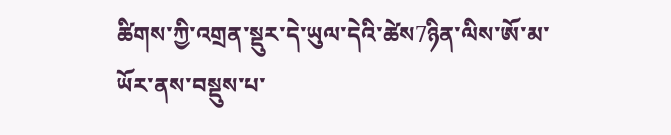ཚིགས་ཀྱི་འགྲན་སྡུར་དེ་ཡུལ་དེའི་ཚེས7ཉིན་ལིས་ཨོ་མ་ཡོར་ནས་བསྡུས་པ་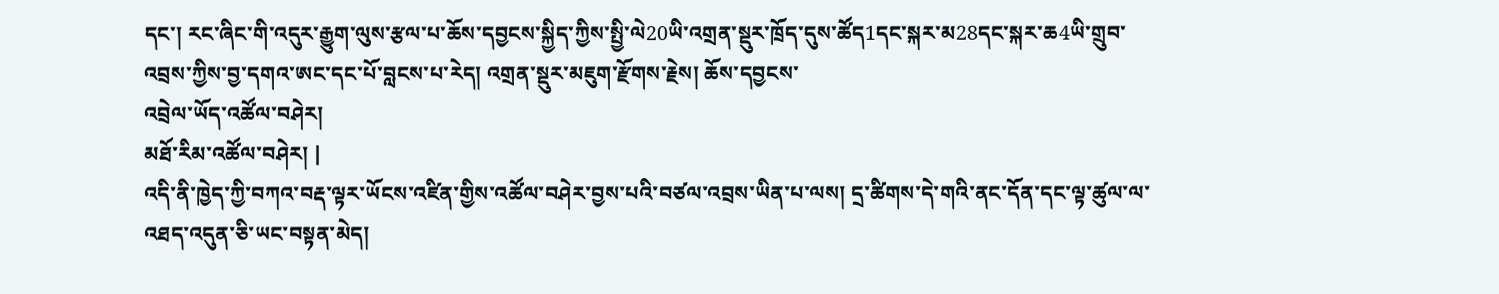དང་། རང་ཞིང་གི་འདུར་རྒྱུག་ལུས་རྩལ་པ་ཆོས་དབྱངས་སྐྱིད་ཀྱིས་སྤྱི་ལེ20ཡི་འགྲན་སྡུར་ཁྲོད་དུས་ཚོད1དང་སྐར་མ28དང་སྐར་ཆ4ཡི་གྲུབ་འབྲས་ཀྱིས་བྱ་དགའ་ཨང་དང་པོ་བླངས་པ་རེད། འགྲན་སྡུར་མཇུག་རྫོགས་རྗེས། ཆོས་དབྱངས་
འབྲེལ་ཡོད་འཚོལ་བཤེར།
མཐོ་རིམ་འཚོལ་བཤེར། |
འདི་ནི་ཁྱེད་ཀྱི་བཀའ་བརྡ་ལྟར་ཡོངས་འཛིན་གྱིས་འཚོལ་བཤེར་བྱས་པའི་བཙལ་འབྲས་ཡིན་པ་ལས། དྲ་ཚིགས་དེ་གའི་ནང་དོན་དང་ལྟ་ཚུལ་ལ་འཐད་འདུན་ཅི་ཡང་བསྟན་མེད།